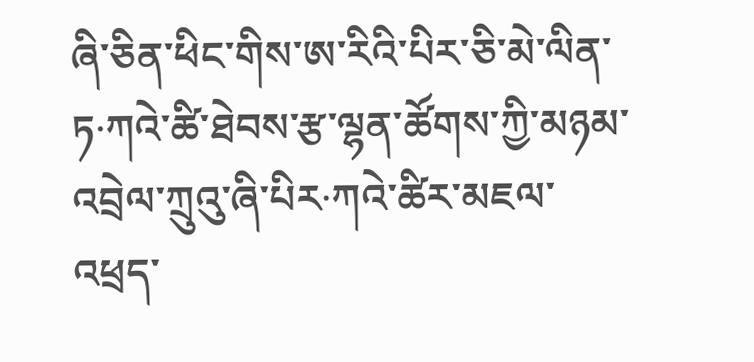ཞི་ཅིན་ཕིང་གིས་ཨ་རིའི་པིར་ཅི་མེ་ལིན་ཏ·ཀའེ་ཚི་ཐེབས་རྩ་ལྷན་ཚོགས་ཀྱི་མཉམ་འབྲེལ་ཀྲུའུ་ཞི་པིར·ཀའེ་ཚིར་མཇལ་འཕྲད་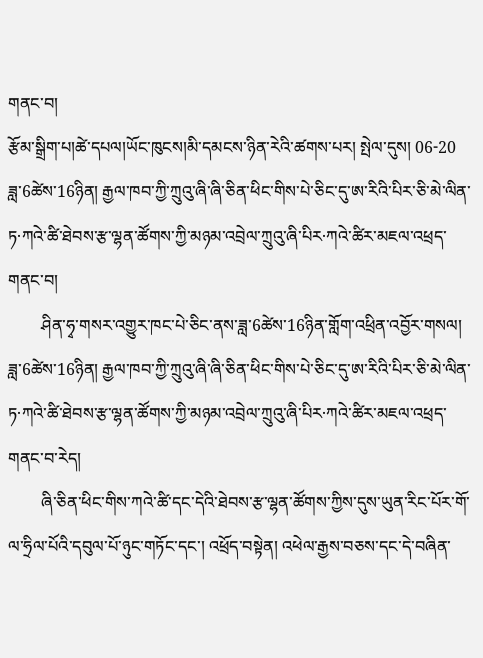གནང་བ།
རྩོམ་སྒྲིག་པ།ཚེ་དཔལ།ཡོང་ཁུངས།མི་དམངས་ཉིན་རེའི་ཚགས་པར། སྤེལ་དུས། 06-20
ཟླ་6ཚེས་16ཉིན། རྒྱལ་ཁབ་ཀྱི་ཀྲུའུ་ཞི་ཞི་ཅིན་ཕིང་གིས་པེ་ཅིང་དུ་ཨ་རིའི་པིར་ཅི་མེ་ལིན་ཏ·ཀའེ་ཚི་ཐེབས་རྩ་ལྷན་ཚོགས་ཀྱི་མཉམ་འབྲེལ་ཀྲུའུ་ཞི་པིར·ཀའེ་ཚིར་མཇལ་འཕྲད་གནང་བ།
        ཤིན་ཧྭ་གསར་འགྱུར་ཁང་པེ་ཅིང་ནས་ཟླ་6ཚེས་16ཉིན་གློག་འཕྲིན་འབྱོར་གསལ། ཟླ་6ཚེས་16ཉིན། རྒྱལ་ཁབ་ཀྱི་ཀྲུའུ་ཞི་ཞི་ཅིན་ཕིང་གིས་པེ་ཅིང་དུ་ཨ་རིའི་པིར་ཅི་མེ་ལིན་ཏ·ཀའེ་ཚི་ཐེབས་རྩ་ལྷན་ཚོགས་ཀྱི་མཉམ་འབྲེལ་ཀྲུའུ་ཞི་པིར·ཀའེ་ཚིར་མཇལ་འཕྲད་གནང་བ་རེད།
        ཞི་ཅིན་ཕིང་གིས་ཀའེ་ཚི་དང་དེའི་ཐེབས་རྩ་ལྷན་ཚོགས་ཀྱིས་དུས་ཡུན་རིང་པོར་གོ་ལ་ཧྲིལ་པོའི་དབུལ་པོ་ཉུང་གཏོང་དང་། འཕྲོད་བསྟེན། འཕེལ་རྒྱས་བཅས་དང་དེ་བཞིན་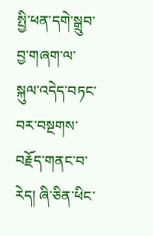སྤྱི་ཕན་དགེ་སྒྲུབ་བྱ་གཞག་ལ་སྐུལ་འདེད་བཏང་བར་བསྔགས་བརྗོད་གནང་བ་རེད། ཞི་ཅིན་ཕིང་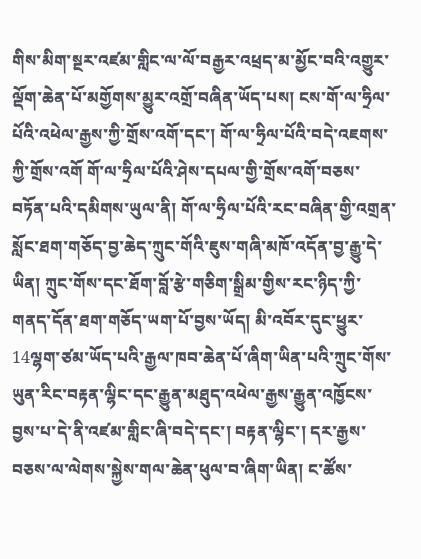གིས་མིག་སྔར་འཛམ་གླིང་ལ་ལོ་བརྒྱར་འཕྲད་མ་མྱོང་བའི་འགྱུར་ལྡོག་ཆེན་པོ་མགྱོགས་མྱུར་འགྲོ་བཞིན་ཡོད་པས། ངས་གོ་ལ་ཧྲིལ་པོའི་འཕེལ་རྒྱས་ཀྱི་གྲོས་འགོ་དང་། གོ་ལ་ཧྲིལ་པོའི་བདེ་འཇགས་ཀྱི་གྲོས་འགོ གོ་ལ་ཧྲིལ་པོའི་ཤེས་དཔལ་གྱི་གྲོས་འགོ་བཅས་བཏོན་པའི་དམིགས་ཡུལ་ནི། གོ་ལ་ཧྲིལ་པོའི་རང་བཞིན་གྱི་འགྲན་སློང་ཐག་གཅོད་བྱ་ཆེད་ཀྲུང་གོའི་ཇུས་གཞི་མཁོ་འདོན་བྱ་རྒྱུ་དེ་ཡིན། ཀྲུང་གོས་དང་ཐོག་བློ་རྩེ་གཅིག་སྒྲིམ་གྱིས་རང་ཉིད་ཀྱི་གནད་དོན་ཐག་གཅོད་ཡག་པོ་བྱས་ཡོད། མི་འབོར་དུང་ཕྱུར་14ལྷག་ཙམ་ཡོད་པའི་རྒྱལ་ཁབ་ཆེན་པོ་ཞིག་ཡིན་པའི་ཀྲུང་གོས་ཡུན་རིང་བརྟན་ལྷིང་དང་རྒྱུན་མཐུད་འཕེལ་རྒྱས་རྒྱུན་འཁྱོངས་བྱས་པ་དེ་ནི་འཛམ་གླིང་ཞི་བདེ་དང་། བརྟན་ལྷིང་། དར་རྒྱས་བཅས་ལ་ལེགས་སྐྱེས་གལ་ཆེན་ཕུལ་བ་ཞིག་ཡིན། ང་ཚོས་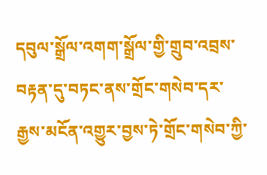དབུལ་སྒྲོལ་འགག་སྒྲོལ་གྱི་གྲུབ་འབྲས་བརྟན་དུ་བཏང་ནས་གྲོང་གསེབ་དར་རྒྱས་མངོན་འགྱུར་བྱས་ཏེ་གྲོང་གསེབ་ཀྱི་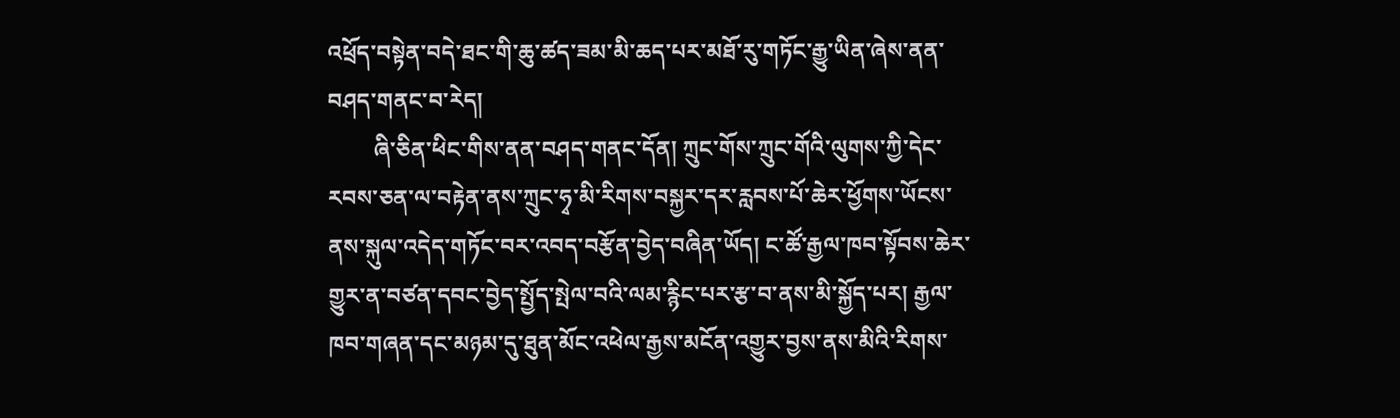འཕྲོད་བསྟེན་བདེ་ཐང་གི་ཆུ་ཚད་ཟམ་མི་ཆད་པར་མཐོ་རུ་གཏོང་རྒྱུ་ཡིན་ཞེས་ནན་བཤད་གནང་བ་རེད།
        ཞི་ཅིན་ཕིང་གིས་ནན་བཤད་གནང་དོན། ཀྲུང་གོས་ཀྲུང་གོའི་ལུགས་ཀྱི་དེང་རབས་ཅན་ལ་བརྟེན་ནས་ཀྲུང་ཧྭ་མི་རིགས་བསྐྱར་དར་རླབས་པོ་ཆེར་ཕྱོགས་ཡོངས་ནས་སྐུལ་འདེད་གཏོང་བར་འབད་བརྩོན་བྱེད་བཞིན་ཡོད། ང་ཚོ་རྒྱལ་ཁབ་སྟོབས་ཆེར་གྱུར་ན་བཙན་དབང་བྱེད་སྤྱོད་སྤེལ་བའི་ལམ་རྙིང་པར་རྩ་བ་ནས་མི་སྐྱོད་པར། རྒྱལ་ཁབ་གཞན་དང་མཉམ་དུ་ཐུན་མོང་འཕེལ་རྒྱས་མངོན་འགྱུར་བྱས་ནས་མིའི་རིགས་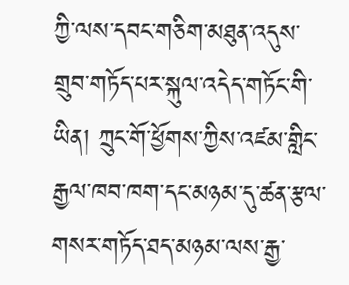ཀྱི་ལས་དབང་གཅིག་མཐུན་འདུས་གྲུབ་གཏོད་པར་སྐུལ་འདེད་གཏོང་གི་ཡིན། ཀྲུང་གོ་ཕྱོགས་ཀྱིས་འཛམ་གླིང་རྒྱལ་ཁབ་ཁག་དང་མཉམ་དུ་ཚན་རྩལ་གསར་གཏོད་ཐད་མཉམ་ལས་རྒྱ་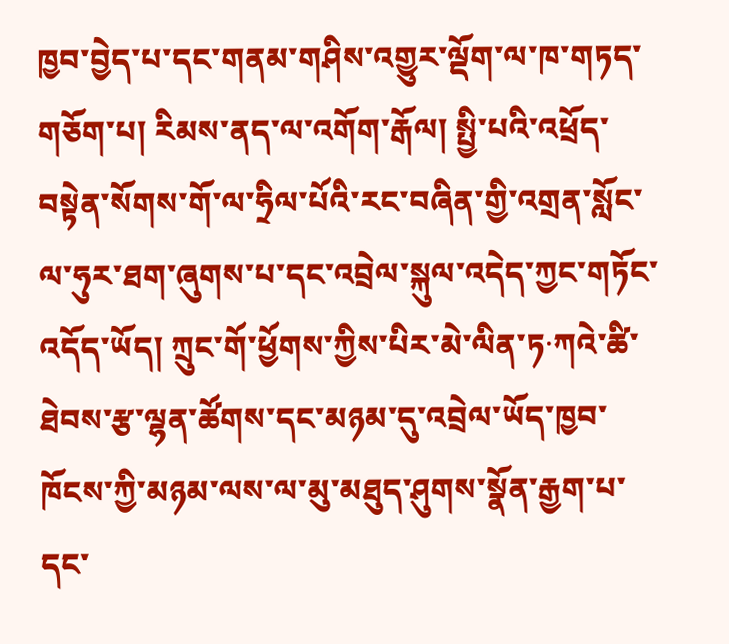ཁྱབ་བྱེད་པ་དང་གནམ་གཤིས་འགྱུར་ལྡོག་ལ་ཁ་གཏད་གཅོག་པ། རིམས་ནད་ལ་འགོག་རྒོལ། སྤྱི་པའི་འཕྲོད་བསྟེན་སོགས་གོ་ལ་ཧྲིལ་པོའི་རང་བཞིན་གྱི་འགྲན་སློང་ལ་ཧུར་ཐག་ཞུགས་པ་དང་འབྲེལ་སྐུལ་འདེད་ཀྱང་གཏོང་འདོད་ཡོད། ཀྲུང་གོ་ཕྱོགས་ཀྱིས་པིར་མེ་ལིན་ཏ·ཀའེ་ཚི་ཐེབས་རྩ་ལྷན་ཚོགས་དང་མཉམ་དུ་འབྲེལ་ཡོད་ཁྱབ་ཁོངས་ཀྱི་མཉམ་ལས་ལ་མུ་མཐུད་ཤུགས་སྣོན་རྒྱག་པ་དང་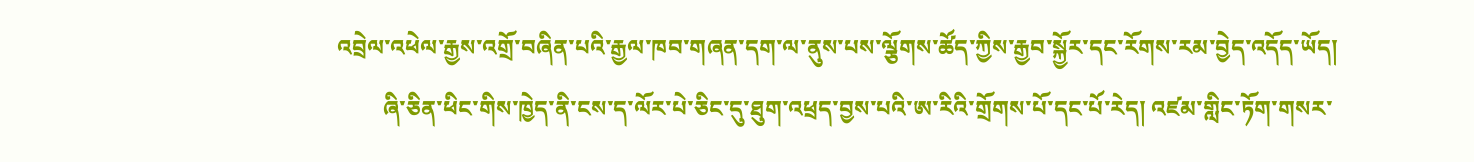འབྲེལ་འཕེལ་རྒྱས་འགྲོ་བཞིན་པའི་རྒྱལ་ཁབ་གཞན་དག་ལ་ནུས་པས་ལྕོགས་ཚོད་ཀྱིས་རྒྱབ་སྐྱོར་དང་རོགས་རམ་བྱེད་འདོད་ཡོད།
        ཞི་ཅིན་ཕིང་གིས་ཁྱེད་ནི་ངས་ད་ལོར་པེ་ཅིང་དུ་ཐུག་འཕྲད་བྱས་པའི་ཨ་རིའི་གྲོགས་པོ་དང་པོ་རེད། འཛམ་གླིང་ཏོག་གསར་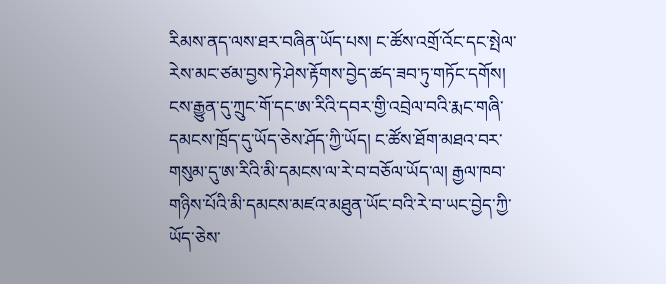རིམས་ནད་ལས་ཐར་བཞིན་ཡོད་པས། ང་ཚོས་འགྲོ་འོང་དང་སྤེལ་རེས་མང་ཙམ་བྱས་ཏེ་ཤེས་རྟོགས་བྱེད་ཚད་ཟབ་ཏུ་གཏོང་དགོས། ངས་རྒྱུན་དུ་ཀྲུང་གོ་དང་ཨ་རིའི་དབར་གྱི་འབྲེལ་བའི་རྨང་གཞི་དམངས་ཁྲོད་དུ་ཡོད་ཅེས་ཤོད་ཀྱི་ཡོད། ང་ཚོས་ཐོག་མཐའ་བར་གསུམ་དུ་ཨ་རིའི་མི་དམངས་ལ་རེ་བ་བཅོལ་ཡོད་ལ། རྒྱལ་ཁབ་གཉིས་པོའི་མི་དམངས་མཛའ་མཐུན་ཡོང་བའི་རེ་བ་ཡང་བྱེད་ཀྱི་ཡོད་ཅེས་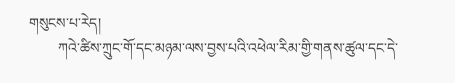གསུངས་པ་རེད།
        ཀའེ་ཚིས་ཀྲུང་གོ་དང་མཉམ་ལས་བྱས་པའི་འཕེལ་རིམ་གྱི་གནས་ཚུལ་དང་དེ་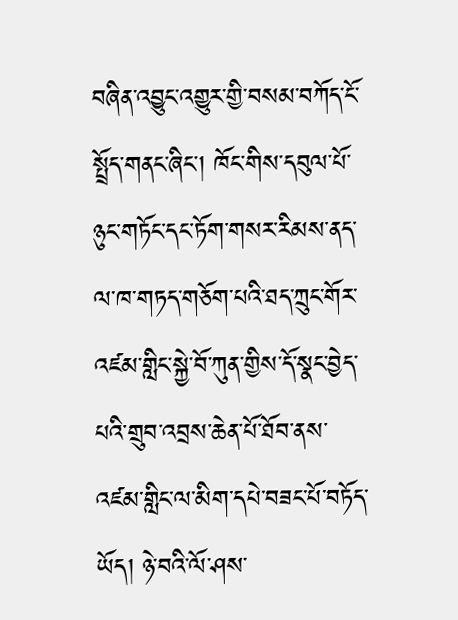བཞིན་འབྱུང་འགྱུར་གྱི་བསམ་བཀོད་ངོ་སྤྲོད་གནང་ཞིང་། ཁོང་གིས་དབུལ་པོ་ཉུང་གཏོང་དང་ཏོག་གསར་རིམས་ནད་ལ་ཁ་གཏད་གཅོག་པའི་ཐད་ཀྲུང་གོར་འཛམ་གླིང་སྐྱེ་བོ་ཀུན་གྱིས་དོ་སྣང་བྱེད་པའི་གྲུབ་འབྲས་ཆེན་པོ་ཐོབ་ནས་འཛམ་གླིང་ལ་མིག་དཔེ་བཟང་པོ་བཏོད་ཡོད། ཉེ་བའི་ལོ་ཤས་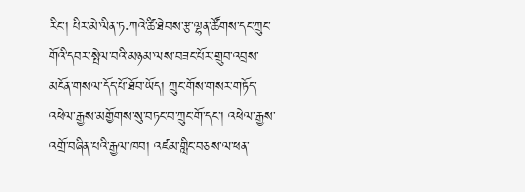རིང་། པིར་མེ་ལིན་ཏ·ཀའེ་ཚི་ཐེབས་རྩ་ལྷན་ཚོགས་དང་ཀྲུང་གོའི་དབར་སྤེལ་བའི་མཉམ་ལས་བཟང་པོར་གྲུབ་འབྲས་མངོན་གསལ་དོད་པོ་ཐོབ་ཡོད། ཀྲུང་གོས་གསར་གཏོད་འཕེལ་རྒྱས་མགྱོགས་སུ་བཏང་བ་ཀྲུང་གོ་དང་། འཕེལ་རྒྱས་འགྲོ་བཞིན་པའི་རྒྱལ་ཁབ། འཛམ་གླིང་བཅས་ལ་ཕན་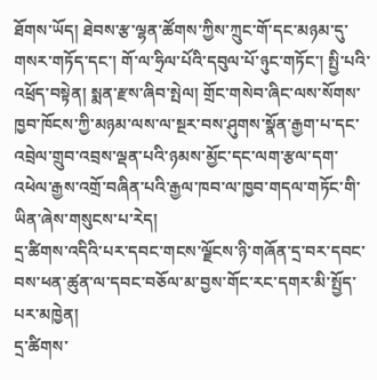ཐོགས་ཡོད། ཐེབས་རྩ་ལྷན་ཚོགས་ཀྱིས་ཀྲུང་གོ་དང་མཉམ་དུ་གསར་གཏོད་དང་། གོ་ལ་ཧྲིལ་པོའི་དབུལ་པོ་ཉུང་གཏོང་། སྤྱི་པའི་འཕྲོད་བསྟེན། སྨན་རྫས་ཞིབ་སྤེལ། གྲོང་གསེབ་ཞིང་ལས་སོགས་ཁྱབ་ཁོངས་ཀྱི་མཉམ་ལས་ལ་སྔར་བས་ཤུགས་སྣོན་རྒྱག་པ་དང་འབྲེལ་གྲུབ་འབྲས་ལྡན་པའི་ཉམས་མྱོང་དང་ལག་རྩལ་དག་འཕེལ་རྒྱས་འགྲོ་བཞིན་པའི་རྒྱལ་ཁབ་ལ་ཁྱབ་གདལ་གཏོང་གི་ཡིན་ཞེས་གསུངས་པ་རེད།
དྲ་ཚིགས་འདིའི་པར་དབང་གངས་ལྗོངས་ཉི་གཞོན་དྲ་བར་དབང་བས་ཕན་ཚུན་ལ་དབང་བཅོལ་མ་བྱས་གོང་རང་དགར་མི་སྤྱོད་པར་མཁྱེན།
དྲ་ཚིགས་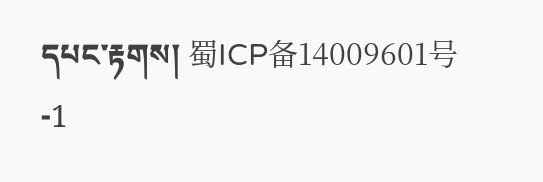དཔང་རྟགས། 蜀ICP备14009601号-1